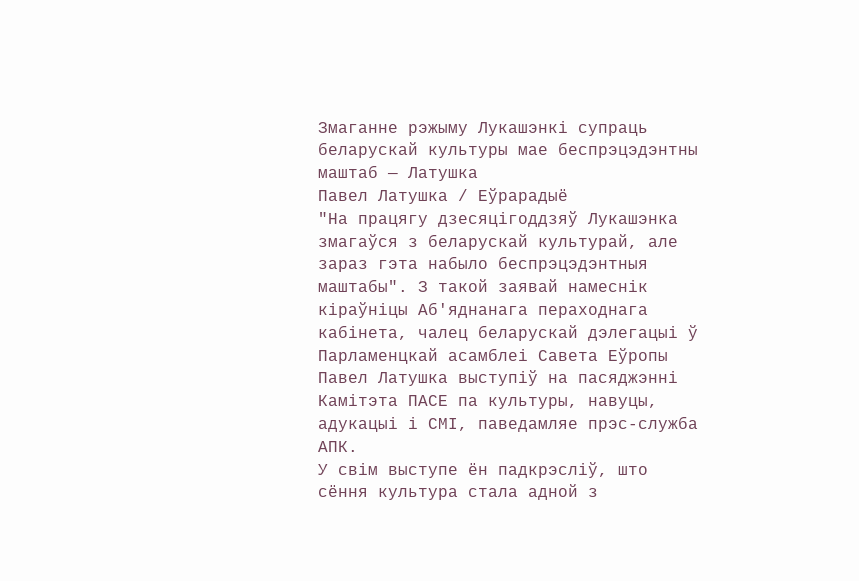Змаганне рэжыму Лукашэнкі супраць беларускай культуры мае беспрэцэдэнтны маштаб — Латушка
Павел Латушка / Еўрарадыё
"На працягу дзесяцігоддзяў Лукашэнка змагаўся з беларускай культурай, але зараз гэта набыло беспрэцэдэнтныя маштабы". З такой заявай намеснік кіраўніцы Аб'яднанага пераходнага кабінета, чалец беларускай дэлегацыі ў Парламенцкай асамблеі Савета Еўропы Павел Латушка выступіў на пасяджэнні Камітэта ПАСЕ па культуры, навуцы, адукацыі і СМІ, паведамляе прэс-служба АПК.
У свім выступе ён падкрэсліў, што сёння культура стала адной з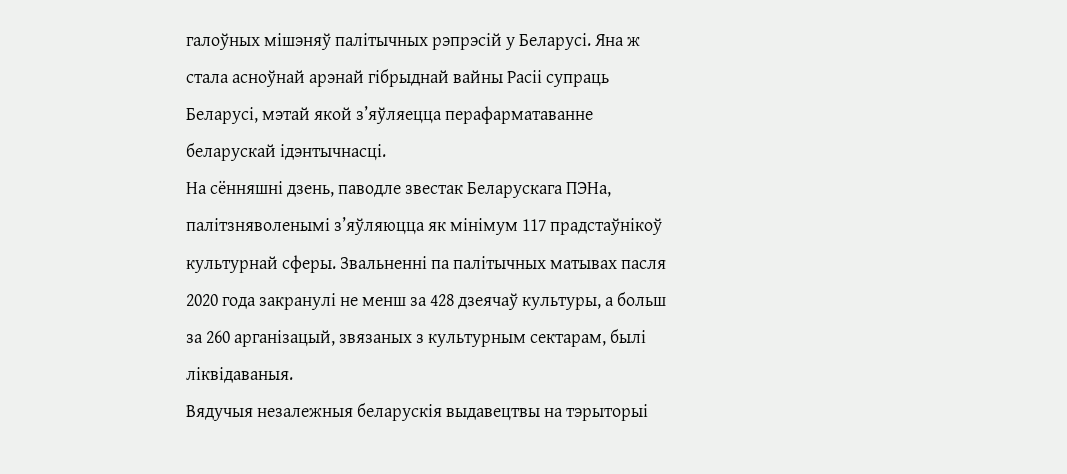галоўных мішэняў палітычных рэпрэсій у Беларусі. Яна ж стала асноўнай арэнай гібрыднай вайны Расіі супраць Беларусі, мэтай якой з’яўляецца перафарматаванне беларускай ідэнтычнасці.
На сённяшні дзень, паводле звестак Беларускага ПЭНа, палітзняволенымі з’яўляюцца як мінімум 117 прадстаўнікоў культурнай сферы. Звальненні па палітычных матывах пасля 2020 года закранулі не менш за 428 дзеячаў культуры, а больш за 260 арганізацый, звязаных з культурным сектарам, былі ліквідаваныя.
Вядучыя незалежныя беларускія выдавецтвы на тэрыторыі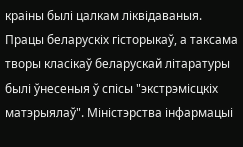краіны былі цалкам ліквідаваныя. Працы беларускіх гісторыкаў, а таксама творы класікаў беларускай літаратуры былі ўнесеныя ў спісы "экстрэмісцкіх матэрыялаў". Міністэрства інфармацыі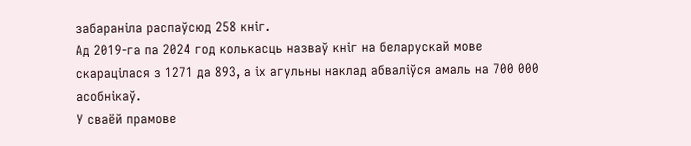забараніла распаўсюд 258 кніг.
Ад 2019-га па 2024 год колькасць назваў кніг на беларускай мове скарацілася з 1271 да 893, а іх агульны наклад абваліўся амаль на 700 000 асобнікаў.
У сваёй прамове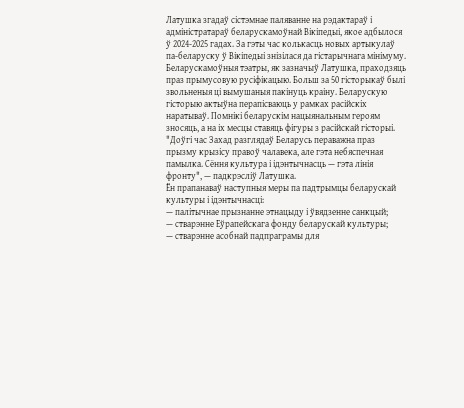Латушка згадаў сістэмнае паляванне на рэдактараў і адміністратараў беларускамоўнай Вікіпедыі, якое адбылося ў 2024-2025 гадах. За гэты час колькасць новых артыкулаў па-беларуску ў Вікіпедыі знізілася да гістарычнага мінімуму.
Беларускамоўныя тэатры, як зазначыў Латушка, праходзяць праз прымусовую русіфікацыю. Больш за 50 гісторыкаў былі звольненыя ці вымушаныя пакінуць краіну. Беларускую гісторыю актыўна перапісваюць у рамках расійскіх наратываў. Помнікі беларускім нацыянальным героям зносяць, а на іх месцы ставяць фігуры з расійскай гісторыі.
"Доўгі час Захад разглядаў Беларусь пераважна праз прызму крызісу правоў чалавека, але гэта небяспечная памылка. Сёння культура і ідэнтычнасць — гэта лінія фронту", — падкрэсліў Латушка.
Ён прапанаваў наступныя меры па падтрымцы беларускай культуры і ідэнтычнасці:
— палітычнае прызнанне этнацыду і ўвядзенне санкцый;
— стварэнне Еўрапейскага фонду беларускай культуры;
— стварэнне асобнай падпраграмы для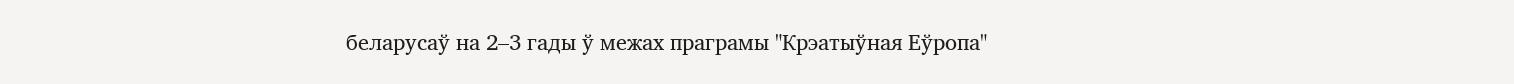беларусаў на 2–3 гады ў межах праграмы "Крэатыўная Еўропа"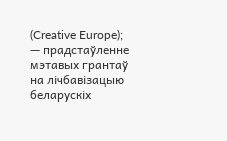(Creative Europe);
— прадстаўленне мэтавых грантаў на лічбавізацыю беларускіх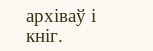архіваў і кніг.